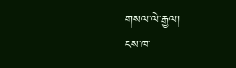གསལ་ལེ་རྒྱལ།
ངས་ཁ་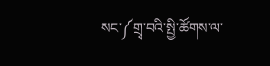སང་༼གྲྭ་བའི་སྤྱི་ཚོགས་ལ་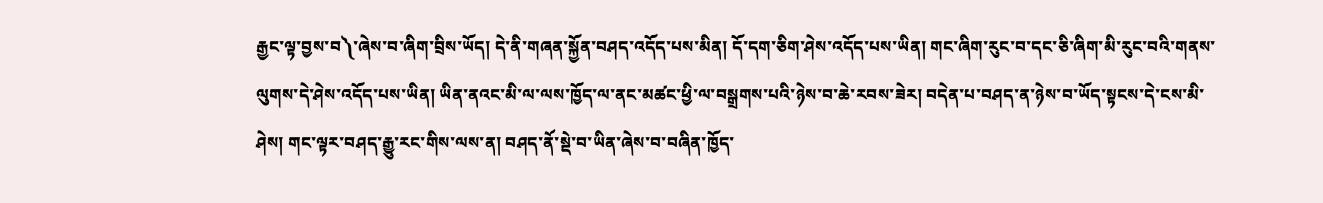རྒྱང་ལྟ་བྱས་བ༽་ཞེས་བ་ཞིག་བྲིས་ཡོད། དེ་ནི་གཞན་སྐྱོན་བཤད་འདོད་པས་མིན། དོ་དག་ཅིག་ཤེས་འདོད་པས་ཡིན། གང་ཞིག་རུང་བ་དང་ཅི་ཞིག་མི་རུང་བའི་གནས་ལུགས་དེ་ཤེས་འདོད་པས་ཡིན། ཡིན་ནའང་མི་ལ་ལས་ཁྱོད་ལ་ནང་མཚང་ཕྱི་ལ་བསྒྲགས་པའི་ཉེས་བ་ཆེ་རབས་ཟེར། བདེན་པ་བཤད་ན་ཉེས་བ་ཡོད་སྟངས་དེ་ངས་མི་ཤེས། གང་ལྟར་བཤད་རྒྱུ་རང་གིས་ལས་ན། བཤད་ནོ་སྡེ་བ་ཡིན་ཞེས་བ་བཞིན་ཁྱོད་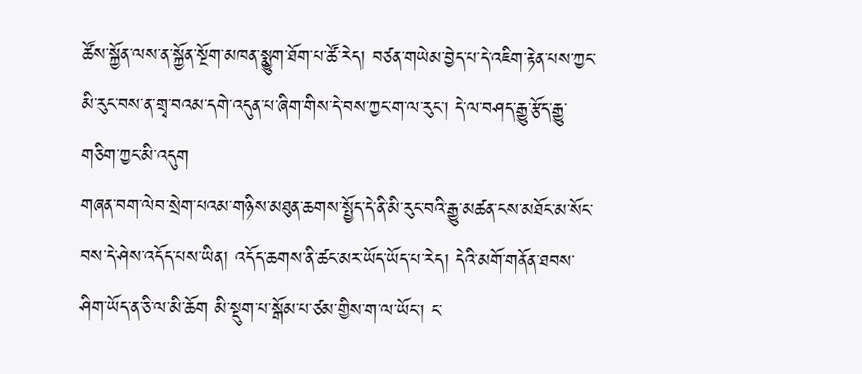ཚོས་སྐྱོན་ལས་ན་སྐྱོན་སྔོག་མཁན་སྨྱུག་ཐོག་པ་ཚོ་རེད། བཙན་གཡེམ་བྱེད་པ་དེ་འཇིག་རྟེན་པས་ཀྱང་མི་རུང་བས་ན་གྲྭ་བའམ་དགེ་འདུན་པ་ཞིག་གིས་དེ་བས་ཀྱང་ག་ལ་རུང་། དེ་ལ་བཤད་རྒྱུ་རྩོད་རྒྱུ་གཅིག་ཀྱང་མི་འདུག
གཞན་བག་ལེབ་སྲེག་པའམ་གཉིས་མཐུན་ཆགས་སྤྱོད་དེ་ནི་མི་རུང་བའི་རྒྱུ་མཚན་ངས་མཐོང་མ་སོང་བས་དེ་ཤེས་འདོད་པས་ཡིན། འདོད་ཆགས་ནི་ཚང་མར་ཡོད་ཡོད་པ་རེད། དེའི་མགོ་གནོན་ཐབས་ཤིག་ཡོད་ན་ཅི་ལ་མི་ཆོག མི་སྡུག་པ་སྒོམ་པ་ཙམ་གྱིས་ག་ལ་ཡོང་། ང་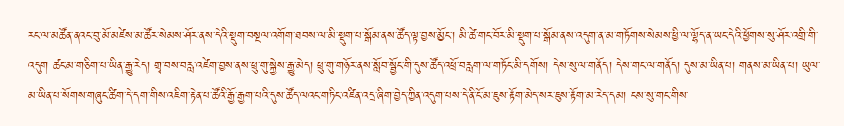རང་ལ་མཚོན་ནའང་བུ་མོ་མཛེས་མ་ཚོར་སེམས་ཤོར་ནས་དེའི་སྡུག་བསྔལ་འགོག་ཐབས་ལ་མི་སྡུག་པ་སྒོམ་ནས་ཚོད་ལྟ་བྱས་མྱོང་། མི་ཚེ་གང་བོར་མི་སྡུག་པ་སྒོམ་ནས་འདུག་ན་མ་གཏོགས་སེམས་ཕྱི་ལ་ལྷོད་ན་ཡང་དེའི་ཕྱོགས་སུ་ཤོར་འགྲི་གི་འདུག ཚང་མ་གཅིག་པ་ཡིན་རྒྱུ་རེད། གྲྭ་བས་བརླ་འཛེག་བྱས་ནས་ཕྲུ་གུ་སྐྱེས་རྒྱུ་མེད། ཕྲུ་གུ་གཉོར་ནས་སློབ་སྦྱོང་གི་དུས་ཚོད་འཕྲོ་བརླག་ལ་གཏོང་མི་དགོས། དེས་སུ་ལ་གནོད། དེས་གང་ལ་གནོད། དུས་མ་ཡིན་པ། གནས་མ་ཡིན་པ། ཡུལ་མ་ཡིན་པ་སོགས་གཞུང་ཚིག་དེ་དག་གིས་འཇིག་རྟེན་པ་ཚོའི་རྒྱོ་རྒྱག་པའི་དུས་ཚོད་ལའང་གཏིང་འཛིན་འདྲ་ཞིག་བྱེད་ཀྱིན་འདུག་པས་དེ་ནི་ངོ་མ་ཇུས་རྟོག་མེད་སར་ཇུས་རྟོག་མ་རེད་དམ། ངས་སུ་གང་གིས་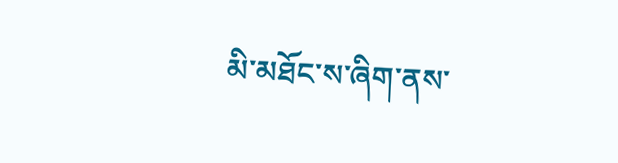མི་མཐོང་ས་ཞིག་ནས་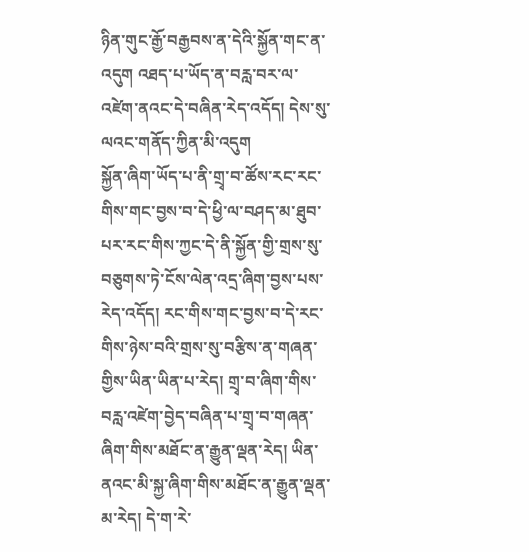ཉིན་གུང་རྒྱོ་བརྒྱབས་ན་དེའི་སྐྱོན་གང་ན་འདུག འཐད་པ་ཡོད་ན་བརླ་བར་ལ་འཛེག་ནའང་དེ་བཞིན་རེད་འདོད། དེས་སུ་ལའང་གནོད་ཀྱིན་མི་འདུག
སྐྱོན་ཞིག་ཡོད་པ་ནི་གྲྭ་བ་ཚོས་རང་རང་གིས་གང་བྱས་བ་དེ་ཕྱི་ལ་བཤད་མ་ཐུབ་པར་རང་གིས་ཀྱང་དེ་ནི་སྐྱོན་གྱི་གྲས་སུ་བཅུགས་ཏེ་ངོས་ལེན་འདྲ་ཞིག་བྱས་པས་རེད་འདོད། རང་གིས་གང་བྱས་བ་དེ་རང་གིས་ཉེས་བའི་གྲས་སུ་བརྩིས་ན་གཞན་གྱིས་ཡིན་ཡིན་པ་རེད། གྲྭ་བ་ཞིག་གིས་བརླ་འཛེག་བྱེད་བཞིན་པ་གྲྭ་བ་གཞན་ཞིག་གིས་མཐོང་ན་རྒྱུན་ལྡན་རེད། ཡིན་ནའང་མི་སྐྱ་ཞིག་གིས་མཐོང་ན་རྒྱུན་ལྡན་མ་རེད། དེ་ག་རེ་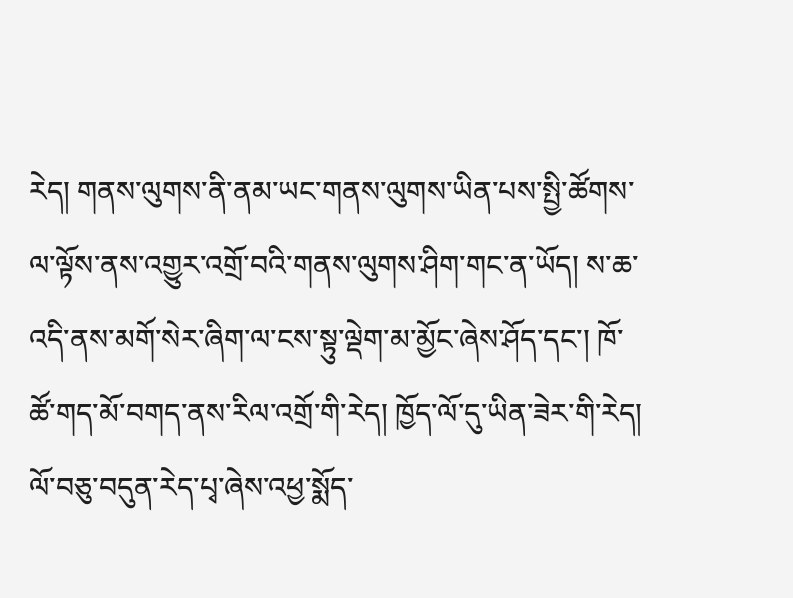རེད། གནས་ལུགས་ནི་ནམ་ཡང་གནས་ལུགས་ཡིན་པས་སྤྱི་ཚོགས་ལ་ལྟོས་ནས་འགྱུར་འགྲོ་བའི་གནས་ལུགས་ཤིག་གང་ན་ཡོད། ས་ཆ་འདི་ནས་མགོ་སེར་ཞིག་ལ་ངས་སྟུ་ལྡེག་མ་མྱོང་ཞེས་ཤོད་དང་། ཁོ་ཚོ་གད་མོ་བགད་ནས་རིལ་འགྲོ་གི་རེད། ཁྱོད་ལོ་དུ་ཡིན་ཟེར་གི་རེད། ལོ་བཅུ་བདུན་རེད་པྭ་ཞེས་འཕྱ་སྨོད་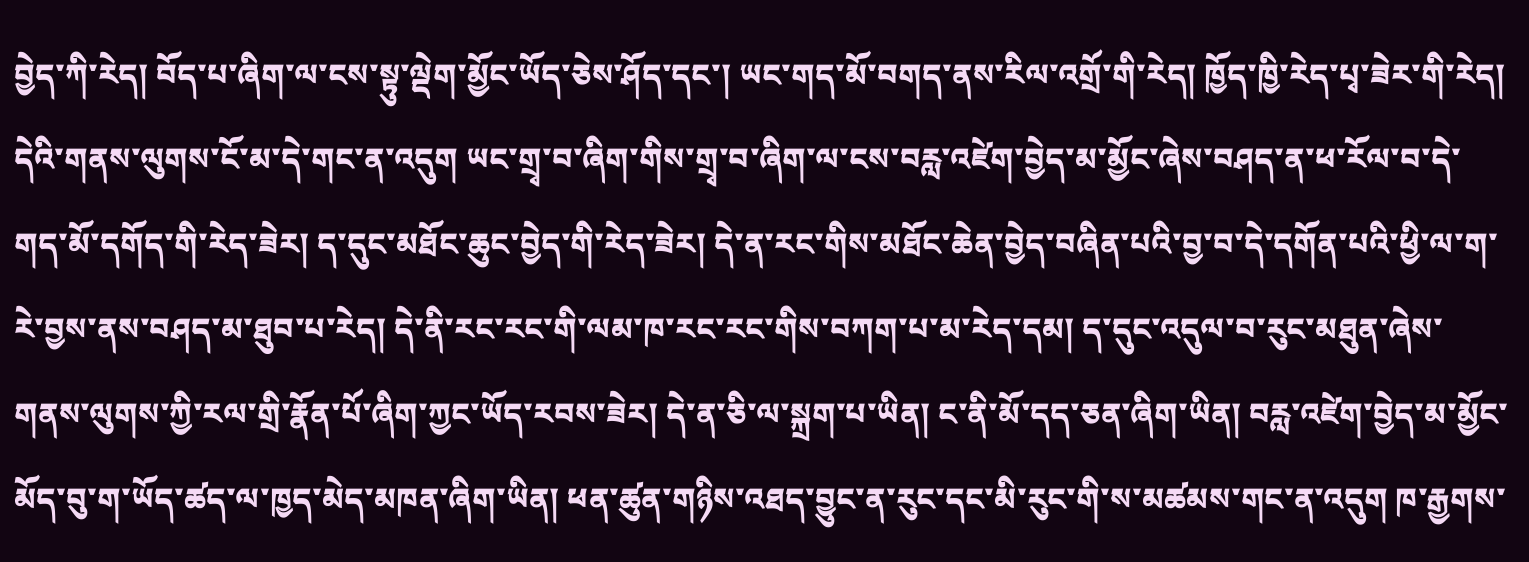བྱེད་ཀི་རེད། བོད་པ་ཞིག་ལ་ངས་སྟུ་ལྡེག་མྱོང་ཡོད་ཅེས་ཤོད་དང་། ཡང་གད་མོ་བགད་ནས་རིལ་འགྲོ་གི་རེད། ཁྱོད་ཁྱི་རེད་པྭ་ཟེར་གི་རེད། དེའི་གནས་ལུགས་ངོ་མ་དེ་གང་ན་འདུག ཡང་གྲྭ་བ་ཞིག་གིས་གྲྭ་བ་ཞིག་ལ་ངས་བརླ་འཛེག་བྱེད་མ་མྱོང་ཞེས་བཤད་ན་ཕ་རོལ་བ་དེ་གད་མོ་དགོད་གི་རེད་ཟེར། ད་དུང་མཐོང་ཆུང་བྱེད་གི་རེད་ཟེར། དེ་ན་རང་གིས་མཐོང་ཆེན་བྱེད་བཞིན་པའི་བྱ་བ་དེ་དགོན་པའི་ཕྱི་ལ་ག་རེ་བྱས་ནས་བཤད་མ་ཐུབ་པ་རེད། དེ་ནི་རང་རང་གི་ལམ་ཁ་རང་རང་གིས་བཀག་པ་མ་རེད་དམ། ད་དུང་འདུལ་བ་རུང་མཐུན་ཞེས་གནས་ལུགས་ཀྱི་རལ་གྲི་རྣོན་པོ་ཞིག་ཀྱང་ཡོད་རབས་ཟེར། དེ་ན་ཅི་ལ་སྐྲག་པ་ཡིན། ང་ནི་མོ་དད་ཅན་ཞིག་ཡིན། བརླ་འཛེག་བྱེད་མ་མྱོང་མོད་བུ་ག་ཡོད་ཚད་ལ་ཁྱད་མེད་མཁན་ཞིག་ཡིན། ཕན་ཚུན་གཉིས་འཐད་བྱུང་ན་རུང་དང་མི་རུང་གི་ས་མཚམས་གང་ན་འདུག ཁ་རྒྱགས་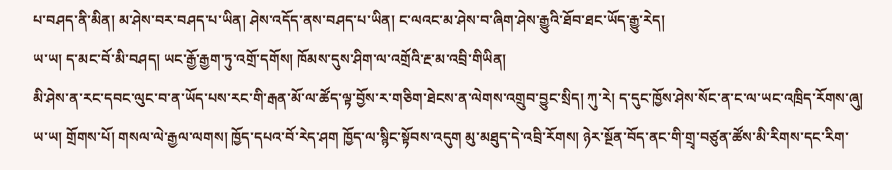པ་བཤད་ནི་མིན། མ་ཤེས་བར་བཤད་པ་ཡིན། ཤེས་འདོད་ནས་བཤད་པ་ཡིན། ང་ལའང་མ་ཤེས་བ་ཞིག་ཤེས་རྒྱུའི་ཐོབ་ཐང་ཡོད་རྒྱུ་རེད།
ཡ་ཡ། ད་མང་བོ་མི་བཤད། ཡང་རྒྱོ་རྒྱག་ཏུ་འགྲོ་དགོས། ཁོམས་དུས་ཤིག་ལ་འགྲོའི་རྔ་མ་འབྲི་གིཡིན།
མི་ཤེས་ན་རང་དབང་ལུང་བ་ན་ཡོད་པས་རང་གི་རྒན་མོ་ལ་ཚོད་ལྟ་བྱོས་ར་གཅིག་ཐེངས་ན་ལེགས་འགྲུབ་བྱུང་སྲིད། ཀུ་རེ། ད་དུང་ཁྱོས་ཤེས་སོང་ན་ང་ལ་ཡང་འཁྲིད་རོགས་ཞུ།
ཡ་ཡ། གྲོགས་པོ། གསལ་ལེ་རྒྱལ་ལགས། ཁྱོད་དཔའ་བོ་རེད་ཤག ཁྱོད་ལ་སྙིང་སྟོབས་འདུག མུ་མཐུད་དེ་འབྲི་རོགས། ཉེར་སྔོན་བོད་ནང་གི་གྲྭ་བཙུན་ཚོས་མི་རིགས་དང་རིག་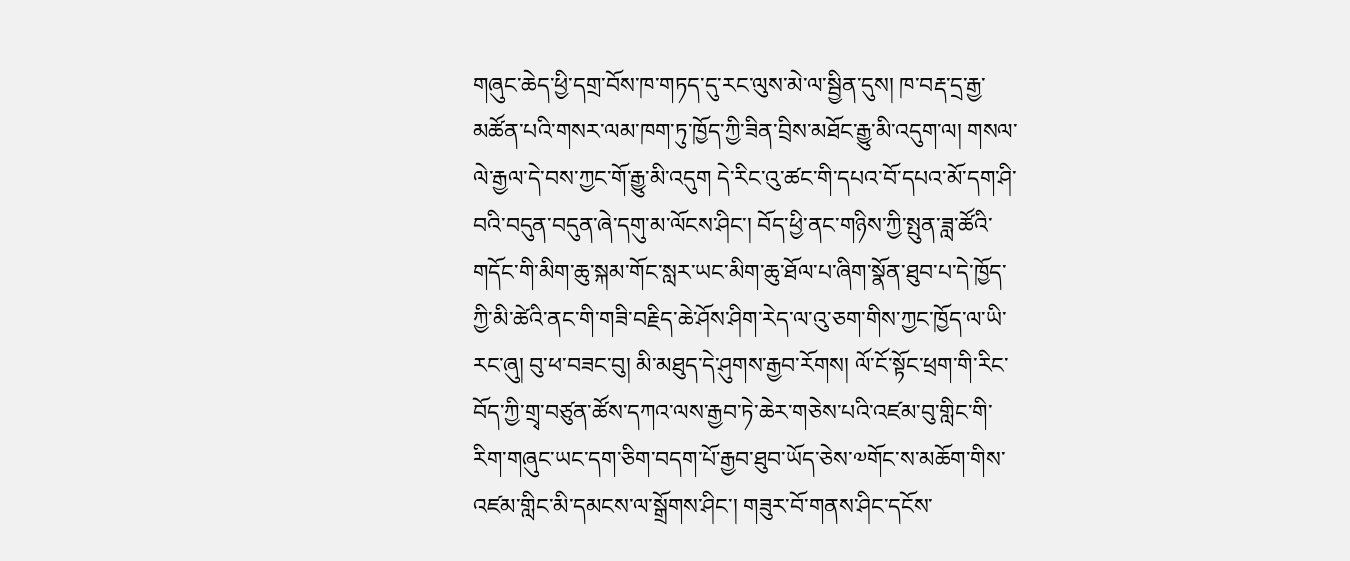གཞུང་ཆེད་ཕྱི་དགྲ་བོས་ཁ་གཏད་དུ་རང་ལུས་མེ་ལ་སྦྱིན་དུས། ཁ་བརྡ་དྲ་རྒྱ་མཚོན་པའི་གསར་ལམ་ཁག་ཏུ་ཁྱོད་ཀྱི་ཟིན་བྲིས་མཐོང་རྒྱུ་མི་འདུག་ལ། གསལ་ལེ་རྒྱལ་དེ་བས་ཀྱང་གོ་རྒྱུ་མི་འདུག དེ་རིང་འུ་ཚང་གི་དཔའ་བོ་དཔའ་མོ་དག་ཤི་བའི་བདུན་བདུན་ཞེ་དགུ་མ་ལོངས་ཤིང་། བོད་ཕྱི་ནང་གཉིས་ཀྱི་སྤུན་ཟླ་ཚོའི་གདོང་གི་མིག་ཆུ་སྐམ་གོང་སླར་ཡང་མིག་ཆུ་ཐོལ་པ་ཞིག་སྣོན་ཐུབ་པ་དེ་ཁྱོད་ཀྱི་མི་ཚེའི་ནང་གི་གཟི་བརྗིད་ཆེ་ཤོས་ཤིག་རེད་ལ་འུ་ཅག་གིས་ཀྱང་ཁྱོད་ལ་ཡི་རང་ཞུ། བུ་ཕ་བཟང་བུ། མི་མཐུད་དེ་ཤུགས་རྒྱབ་རོགས། ལོ་ངོ་སྟོང་ཕྲག་གི་རིང་བོད་ཀྱི་གྲྭ་བཙུན་ཚོས་དཀའ་ལས་རྒྱབ་ཏེ་ཆེར་གཅེས་པའི་འཛམ་བུ་གླིང་གི་རིག་གཞུང་ཡང་དག་ཅིག་བདག་པོ་རྒྱབ་ཐུབ་ཡོད་ཅེས་༧གོང་ས་མཆོག་གིས་འཛམ་གླིང་མི་དམངས་ལ་སྒྲོགས་ཤིང་། གཟུར་བོ་གནས་ཤིང་དངོས་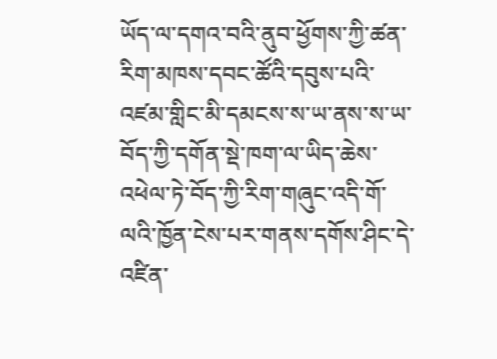ཡོད་ལ་དགའ་བའི་ནུབ་ཕྱོགས་ཀྱི་ཚན་རིག་མཁས་དབང་ཚོའི་དབུས་པའི་འཛམ་གླིང་མི་དམངས་ས་ཡ་ནས་ས་ཡ་བོད་ཀྱི་དགོན་སྡེ་ཁག་ལ་ཡིད་ཆེས་འཕེལ་ཏེ་བོད་ཀྱི་རིག་གཞུང་འདི་གོ་ལའི་ཁྱོན་ངེས་པར་གནས་དགོས་ཤིང་དེ་འཛིན་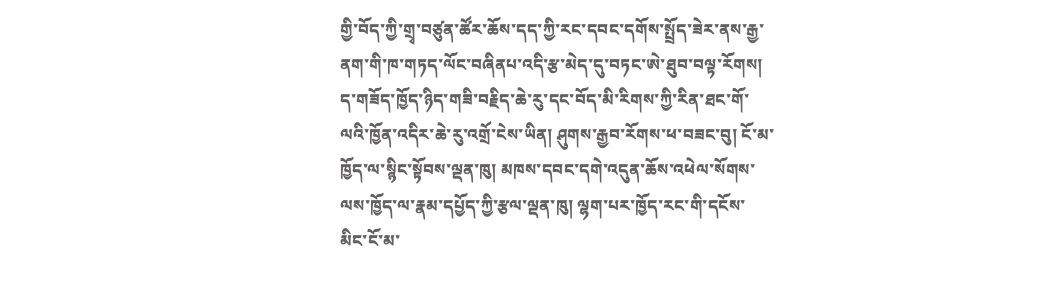གྱི་བོད་ཀྱི་གྲྭ་བཙུན་ཚོར་ཆོས་དད་ཀྱི་རང་དབང་དགོས་སྤྲོད་ཟེར་ནས་རྒྱ་ནག་གི་ཁ་གཏད་ལོང་བཞིནཔ་འདི་རྩ་མེད་དུ་བཏང་ཨེ་ཐུབ་བལྟ་རོགས། ད་གཟོད་ཁྱོད་ཉིད་གཟི་བརྗིད་ཆེ་རུ་དང་བོད་མི་རིགས་ཀྱི་རིན་ཐང་གོ་ལའི་ཁྱོན་འདིར་ཆེ་རུ་འགྲོ་ངེས་ཡིན། ཤུགས་རྒྱབ་རོགས་ཕ་བཟང་བུ། ངོ་མ་ཁྱོད་ལ་སྙིང་སྟོབས་ལྡན་ཁུ། མཁས་དབང་དགེ་འདུན་ཆོས་འཕེལ་སོགས་ལས་ཁྱོད་ལ་རྣམ་དཔྱོད་ཀྱི་རྩལ་ལྡན་ཁུ། ལྷག་པར་ཁྱོད་རང་གི་དངོས་མིང་ངོ་མ་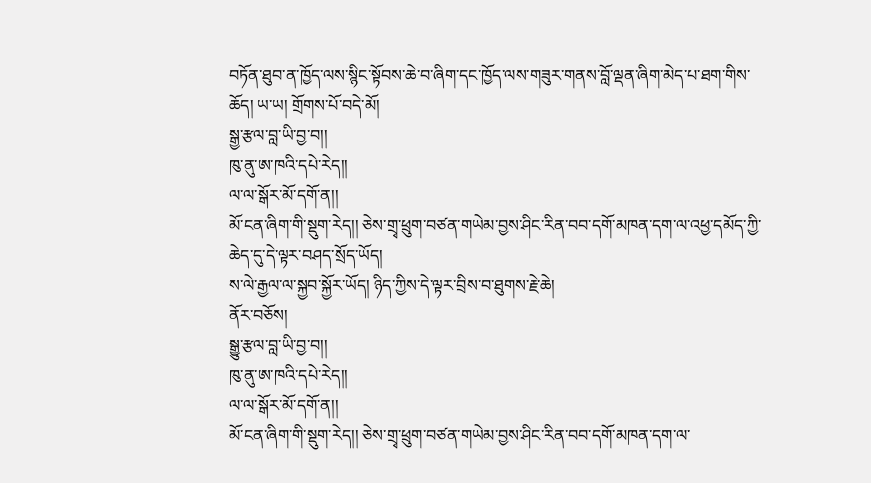བཏོན་ཐུབ་ན་ཁྱོད་ལས་སྙིང་སྟོབས་ཆེ་བ་ཞིག་དང་ཁྱོད་ལས་གཟུར་གནས་བློ་ལྡན་ཞིག་མེད་པ་ཐག་གིས་ཆོད། ཡ་ཡ། གྲོགས་པོ་བདེ་མོ།
སྒྱ་རྩལ་བླ་ཡི་བྱ་བ།།
ཁུ་ནུ་ཨ་ཁའི་དཔེ་རེད།།
ལ་ལ་སྒོར་མོ་དགོ་ན།།
མོ་ངན་ཞིག་གི་སྡུག་རེད།། ཅེས་གྲྭ་ཕྲུག་བཙན་གཡེམ་བྱས་ཤིང་རིན་བབ་དགོ་མཁན་དག་ལ་འཕྱ་དམོད་ཀྱི་ཆེད་དུ་དེ་ལྟར་བཤད་སྲོད་ཡོད།
ས་ལེ་རྒྱལ་ལ་སྐྱབ་སྐྱོར་ཡོད། ཉིད་ཀྱིས་དེ་ལྟར་བྲིས་བ་ཐུགས་རྗེ་ཆེ།
ནོར་བཅོས།
སྒྱུ་རྩལ་བླ་ཡི་བྱ་བ།།
ཁུ་ནུ་ཨ་ཁའི་དཔེ་རེད།།
ལ་ལ་སྒོར་མོ་དགོ་ན།།
མོ་ངན་ཞིག་གི་སྡུག་རེད།། ཅེས་གྲྭ་ཕྲུག་བཙན་གཡེམ་བྱས་ཤིང་རིན་བབ་དགོ་མཁན་དག་ལ་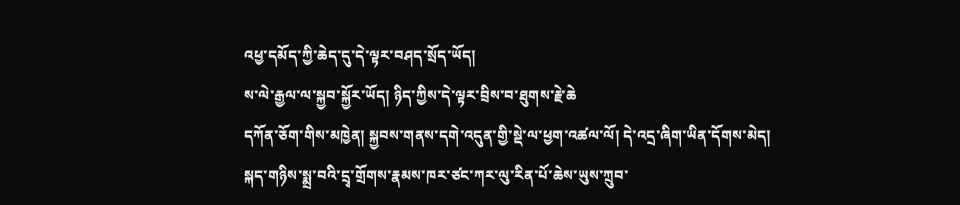འཕྱ་དམོད་ཀྱི་ཆེད་དུ་དེ་ལྟར་བཤད་སྲོད་ཡོད།
ས་ལེ་རྒྱལ་ལ་སྐྱབ་སྐྱོར་ཡོད། ཉིད་ཀྱིས་དེ་ལྟར་བྲིས་བ་ཐུགས་རྗེ་ཆེ
དཀོན་ཅོག་གིས་མཁྱེན། སྐྱབས་གནས་དགེ་འདུན་གྱི་སྡེ་ལ་ཕྱག་འཚལ་ལོ། དེ་འདྲ་ཞིག་ཡིན་དོགས་མེད།
སྐད་གཉིས་སྨྲ་བའི་དྲྭ་གྲོགས་རྣམས་ཁར་ཙང་ཀར་ལུ་རིན་པོ་ཆེས་ཡུས་ཀྲུབ་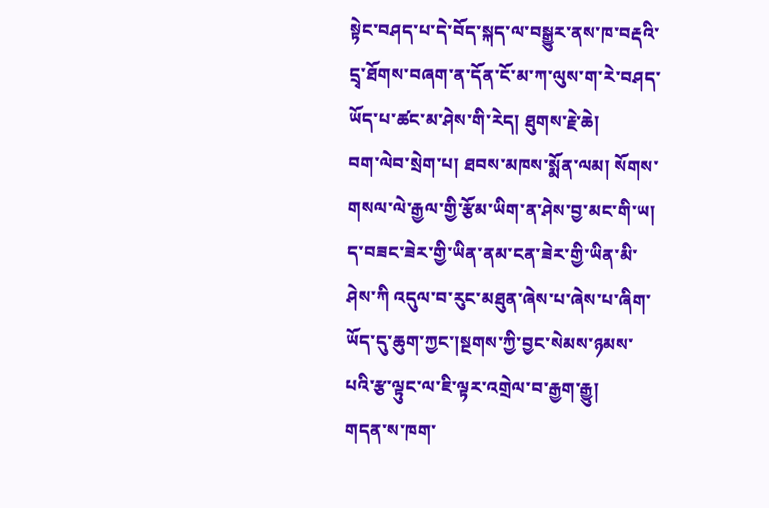སྟེང་བཤད་པ་དེ་བོད་སྐད་ལ་བསྒྱུར་ནས་ཁ་བརྡའི་དྲྭ་ཐོགས་བཞག་ན་དོན་ངོ་མ་ཀ་ལུས་ག་རེ་བཤད་ཡོད་པ་ཚང་མ་ཤེས་གི་རེད། ཐུགས་རྗེ་ཆེ།
བག་ལེབ་སྲེག་པ། ཐབས་མཁས་སྨོན་ལམ། སོགས་གསལ་ལེ་རྒྱལ་གྱི་རྩོམ་ཡིག་ན་ཤེས་བྱ་མང་གི་ཡ། ད་བཟང་ཟེར་གྱི་ཡིན་ནམ་ངན་ཟེར་གྱི་ཡིན་མི་ཤེས་ཀི འདུལ་བ་རུང་མཐུན་ཞེས་པ་ཞེས་པ་ཞིག་ཡོད་དུ་ཆུག་ཀྱང་།སྔགས་ཀྱི་བྱང་སེམས་ཉམས་པའི་རྩ་ལྟུང་ལ་ཇི་ལྟར་འགྲེལ་བ་རྒྱག་རྒྱུ།
གདན་ས་ཁག་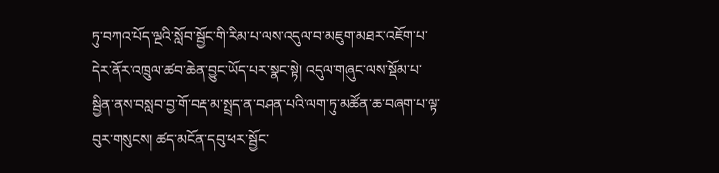ཏུ་བཀའ་པོད་ལྔའི་སློབ་སྦྱོང་གི་རིམ་པ་ལས་འདུལ་བ་མཇུག་མཐར་འཇོག་པ་དེར་ནོར་འཁྲུལ་ཚབ་ཆེན་བྱུང་ཡོད་པར་སྣང་སྟེ། འདུལ་གཞུང་ལས་སྡོམ་པ་སྦྱིན་ནས་བསླབ་བྱ་གོ་བརྡ་མ་སྤྲད་ན་བཤན་པའི་ལག་ཏུ་མཚོན་ཆ་བཞག་པ་ལྟ་བུར་གསུངས། ཚད་མངོན་དབུ་ཕར་སྦྱོང་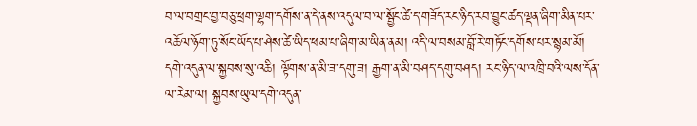བ་ལ་བགྲང་བྱ་བཅུ་ཕྲག་ལྷག་དགོས་ན་དེ་ནས་འདུལ་བ་ལ་སྦྱོང་ཚེ་ད་གཟོད་རང་ཉིད་རབ་བྱུང་ཚད་ལྡན་ཞིག་མིན་པར་འཆོལ་ཉོག་ཏུ་སོང་ཡོད་པ་ཤེས་ཚེ་ཡིད་ཕམ་པ་ཞིག་མ་ཡིན་ནམ། འདི་ལ་བསམ་བློ་རེ་གཏོང་དགོས་པར་སྙམ་མོ།
དགེ་འདུན་ལ་སྐྱབས་སུ་འཆི། ལྟོགས་ན་མི་ཟ་དགུ་ཟ། རྒྱག་ན་མི་བཤད་དགུ་བཤད། རང་ཉིད་ལ་འཁྲི་བའི་ལས་དོན་ལ་རེམ་ལ། སྐྱབས་ཡུལ་དགེ་འདུན་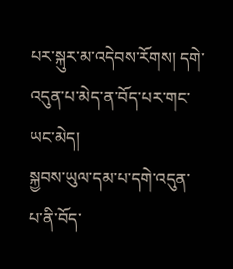པར་སྐུར་མ་འདེབས་རོགས། དགེ་འདུན་པ་མེད་ན་བོད་པར་གང་ཡང་མེད།
སྐྱབས་ཡུལ་དམ་པ་དགེ་འདུན་པ་ནི་བོད་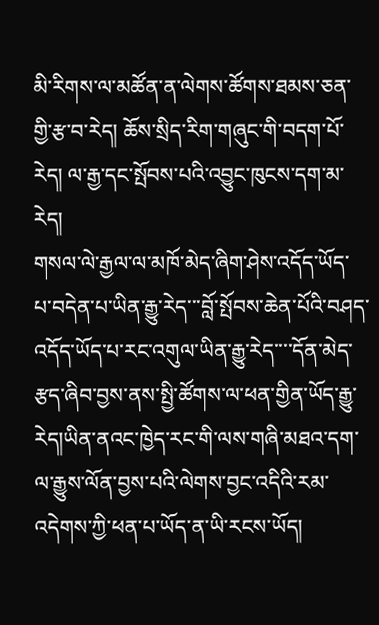མི་རིགས་ལ་མཚོན་ན་ལེགས་ཚོགས་ཐམས་ཅན་གྱི་རྩ་བ་རེད། ཆོས་སྲིད་རིག་གཞུང་གི་བདག་པོ་རེད། ལ་རྒྱ་དང་སྤོབས་པའི་འབྱུང་ཁུངས་དག་མ་རེད།
གསལ་ལེ་རྒྱལ་ལ་མཁོ་མེད་ཞིག་ཤེས་འདོད་ཡོད་པ་བདེན་པ་ཡིན་རྒྱུ་རེད་་་བློ་སྤོབས་ཆེན་པོའི་བཤད་འདོད་ཡོད་པ་རང་འགུལ་ཡིན་རྒྱུ་རེད་་་་དོན་མེད་རྩད་ཞིབ་བྱས་ནས་སྤྱི་ཚོགས་ལ་ཕན་གྱིན་ཡོད་རྒྱུ་རེད།ཡིན་ནའང་ཁྱེད་རང་གི་ལས་གཞི་མཐའ་དག་ལ་རྒྱུས་ལོན་བྱས་པའི་ལེགས་བྱང་འདིའི་རམ་འདེགས་ཀྱི་ཕན་པ་ཡོད་ན་ཡི་རངས་ཡོད།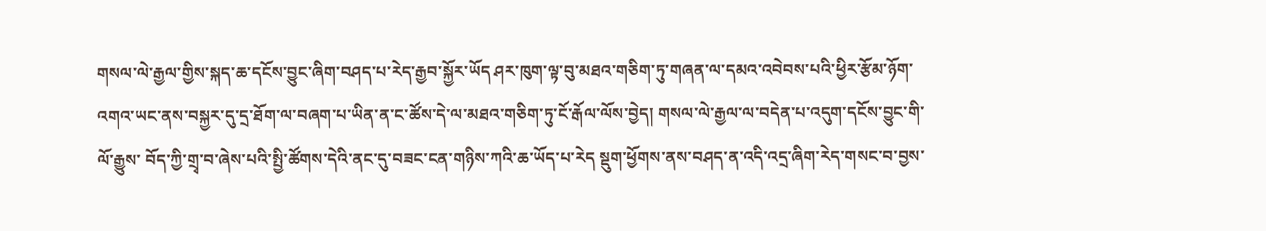གསལ་ལེ་རྒྱལ་གྱིས་སྐད་ཆ་དངོས་བྱུང་ཞིག་བཤད་པ་རེད་རྒྱབ་སྐྱོར་ཡོད ཤར་ཁུག་ལྟ་བུ་མཐའ་གཅིག་ཏུ་གཞན་ལ་དམའ་འབེབས་པའི་ཕྱིར་རྩོམ་ཉོག་འགའ་ཡང་ནས་བསྐྱར་དུ་དྲ་ཐོག་ལ་བཞག་པ་ཡིན་ན་ང་ཚོས་དེ་ལ་མཐའ་གཅིག་ཏུ་ངོ་རྒོལ་ལོས་བྱེད། གསལ་ལེ་རྒྱལ་ལ་བདེན་པ་འདུག་དངོས་བྱུང་གི་ལོ་རྒྱུས་ བོད་ཀྱི་གྲྭ་བ་ཞེས་པའི་སྤྱི་ཚོགས་དེའི་ནང་དུ་བཟང་ངན་གཉིས་ཀའི་ཆ་ཡོད་པ་རེད སྡུག་ཕྱོགས་ནས་བཤད་ན་འདི་འདྲ་ཞིག་རེད་གསང་བ་བྱས་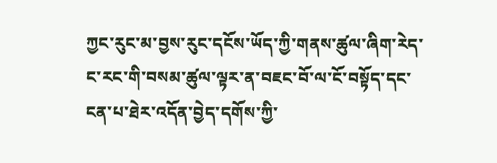ཀྱང་རུང་མ་བྱས་རུང་དངོས་ཡོད་ཀྱི་གནས་ཚུལ་ཞིག་རེད་ང་རང་གི་བསམ་ཚུལ་ལྟར་ན་བཇང་བོ་ལ་ངོ་བསྟོད་དང་ངན་པ་ཐེར་འདོན་བྱེད་དགོས་ཀྱི་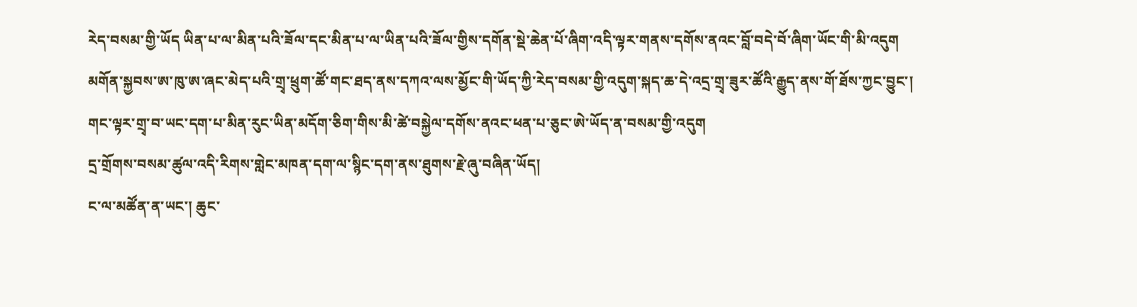རེད་བསམ་གྱི་ཡོད ཡིན་པ་ལ་མིན་པའི་ཟོལ་དང་མིན་པ་ལ་ཡིན་པའི་ཟོལ་གྱིས་དགོན་སྡེ་ཆེན་པོ་ཞིག་འདི་ལྟར་གནས་དགོས་ནའང་བློ་བདེ་བོ་ཞིག་ཡོང་གི་མི་འདུག མགོན་སྐྱབས་ཨ་ཁུ་ཨ་ཞང་མེད་པའི་གྲྭ་ཕྲུག་ཚོ་གང་ཐད་ནས་དཀའ་ལས་མྱོང་གི་ཡོད་ཀྱི་རེད་བསམ་གྱི་འདུག་སྐད་ཆ་དེ་འདྲ་གྲྭ་ཟུར་ཚོའི་རྒྱུད་ནས་གོ་ཐོས་ཀྱང་བྱུང་། གང་ལྟར་གྲྭ་བ་ཡང་དག་པ་མིན་རུང་ཡིན་མདོག་ཅིག་གིས་མི་ཚེ་བསྐྱེལ་དགོས་ནའང་ཕན་པ་ཅུང་ཨེ་ཡོད་ན་བསམ་གྱི་འདུག
དྲ་གྲོགས་བསམ་ཚུལ་འདི་རིགས་གླེང་མཁན་དག་ལ་སྙིང་དག་ནས་ཐུགས་རྗེ་ཞུ་བཞིན་ཡོད།
ང་ལ་མཚོན་ན་ཡང་། ཆུང་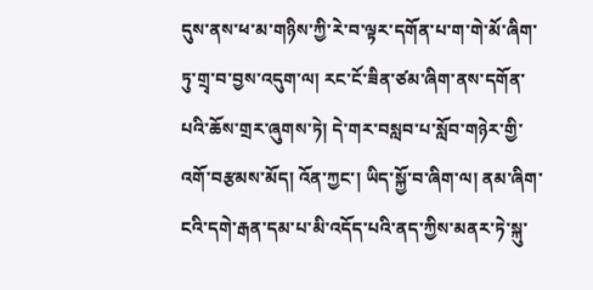དུས་ནས་ཕ་མ་གཉིས་ཀྱི་རེ་བ་ལྟར་དགོན་པ་ག་གེ་མོ་ཞིག་ཏུ་གྲྭ་བ་བྱས་འདུག་ལ། རང་ངོ་ཟིན་ཙམ་ཞིག་ནས་དགོན་པའི་ཆོས་གྲར་ཞུགས་ཏེ། དེ་གར་བསླབ་པ་སློབ་གཉེར་གྱི་འགོ་བརྩམས་མོད། འོན་ཀྱང་། ཡིད་སྐྱོ་བ་ཞིག་ལ། ནམ་ཞིག་ངའི་དགེ་རྒན་དམ་པ་མི་འདོད་པའི་ནད་ཀྱིས་མནར་ཏེ་སྐུ་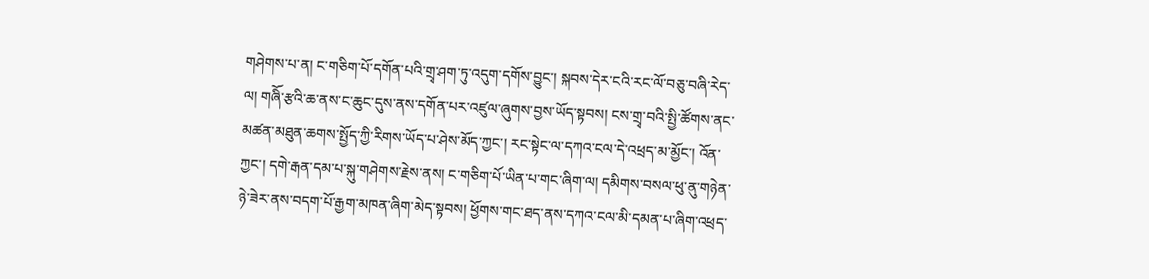གཤེགས་པ་ན། ང་གཅིག་པོ་དགོན་པའི་གྲྭ་ཤག་ཏུ་འདུག་དགོས་བྱུང་། སྐབས་དེར་ངའི་རང་ལོ་བཅུ་བཞི་རེད་ལ། གཞིོ་རྩའི་ཆ་ནས་ང་ཆུང་དུས་ནས་དགོན་པར་འཛུལ་ཞུགས་བྱས་ཡོད་སྟབས། ངས་གྲྭ་བའི་སྤྱི་ཚོགས་ནང་མཚན་མཐུན་ཆགས་སྤྱོད་ཀྱི་རིགས་ཡོད་པ་ཤེས་མོད་ཀྱང་། རང་སྟེང་ལ་དཀའ་ངལ་དེ་འཕྲད་མ་མྱོང་། འོན་ཀྱང་། དགེ་རྒན་དམ་པ་སྐུ་གཤེགས་རྗེས་ནས། ང་གཅིག་པོ་ཡིན་པ་གང་ཞིག་ལ། དམིགས་བསལ་ཕུ་ནུ་གཉེན་ཉེ་ཟེར་ནས་བདག་པོ་རྒྱག་མཁན་ཞིག་མེད་སྟབས། ཕྱོགས་གང་ཐད་ནས་དཀའ་ངལ་མི་དམན་པ་ཞིག་འཕྲད་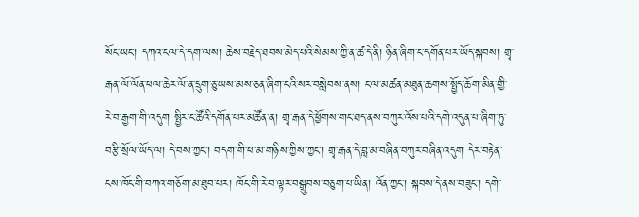སོང་ཡང་། དཀའ་ངལ་དེ་དག་ལས། ཆེས་བརྗེད་ཐབས་མེད་པའི་སེམས་ཀྱི་ན་ཚ་དེ་ནི། ཉིན་ཞིག་ང་དགོན་པར་ཡོད་སྐབས། གྲྭ་རྒན་ལོ་ལོན་ཕལ་ཆེར་ལོ་ན་དྲུག་ཅུ་ཡས་མས་ཅན་ཞིག་ངའི་སར་བསླེབས་ནས། ང་ལ་མཚན་མཐུན་ཆགས་སྤྱོད་ཆོག་མིན་གྱི་རེ་བ་རྒྱག་གི་འདུག སྤྱིར་ང་ཚོའི་དགོན་པར་མཚོན་ན། གྲྭ་རྒན་དེ་ཕྱོགས་གང་ཐད་ནས་བཀུར་འོས་པའི་དགེ་འདུན་པ་ཞིག་ཏུ་བརྩི་སྲོལ་ཡོད་ལ། དེ་བས་ཀྱང་། བདག་གི་ཕ་མ་གཉིས་ཀྱིས་ཀྱང་། གྲྭ་རྒན་དེ་བླ་མ་བཞིན་བཀུར་བཞིན་འདུག དེར་བརྟེན་ངས་ཁོང་གི་བཀའ་གཅོག་མ་ཐུབ་པར། ཁོང་གི་རེ་བ་ལྟར་བསྒྲུབས་བཅུག་པ་ཡིན། འོན་ཀྱང་། སྐབས་དེ་ནས་བཟུང་། དགེ་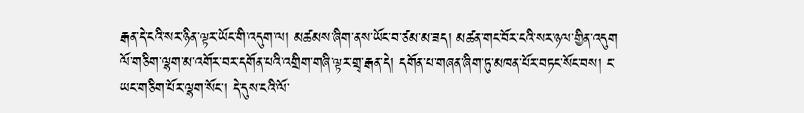རྒན་དེ་ངའི་སར་ཉིན་ལྟར་ཡོང་གི་འདུག་ལ། མཚམས་ཞིག་ནས་ཡོང་བ་ཙམ་མ་ཟད། མཚན་གང་བོར་ངའི་སར་ཉལ་གྱིན་འདུག ལོ་གཅིག་ལྷག་མ་འགོར་བར་དགོན་པའི་འགྲིག་གཞི་ལྟར་གྲྭ་རྒན་དེ། དགོན་པ་གཞན་ཞིག་ཏུ་མཁན་པོར་བཏང་སོང་བས། ང་ཡང་གཅིག་པོར་ལྷག་སོང་། དེ་དུས་ངའི་ལོ་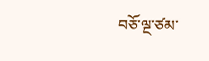བཅོ་ལྔ་ཙམ་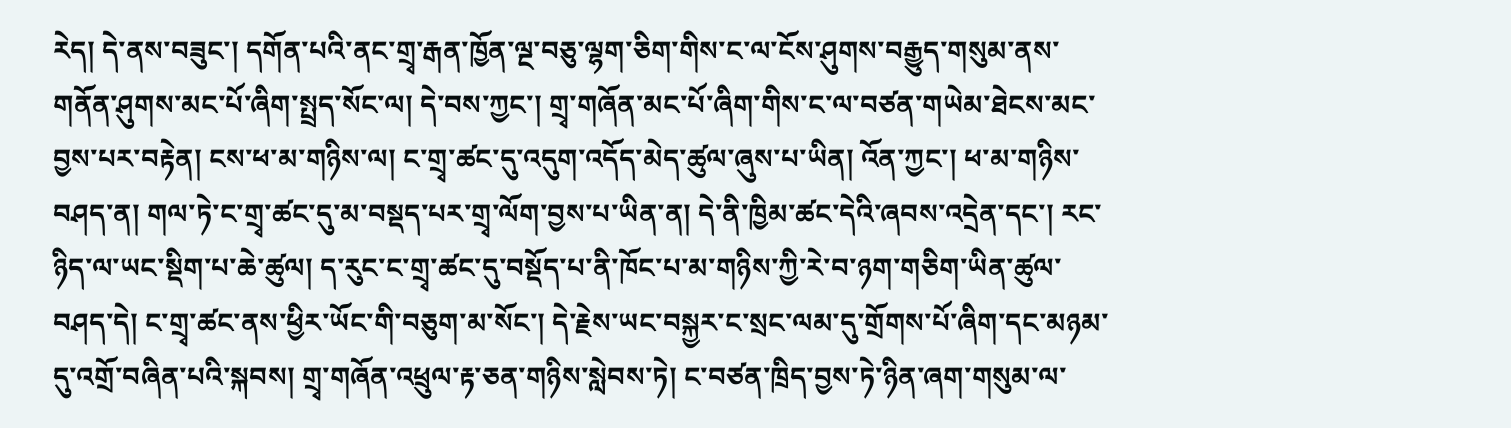རེད། དེ་ནས་བཟུང་། དགོན་པའི་ནང་གྲྭ་རྒན་ཁྱོན་ལྔ་བཅུ་ལྷག་ཅིག་གིས་ང་ལ་ངོས་ཤུགས་བརྒྱུད་གསུམ་ནས་གནོན་ཤུགས་མང་པོ་ཞིག་སྤྲད་སོང་ལ། དེ་བས་ཀྱང་། གྲྭ་གཞོན་མང་པོ་ཞིག་གིས་ང་ལ་བཙན་གཡེམ་ཐེངས་མང་བྱས་པར་བརྟེན། ངས་ཕ་མ་གཉིས་ལ། ང་གྲྭ་ཚང་དུ་འདུག་འདོད་མེད་ཚུལ་ཞུས་པ་ཡིན། འོན་ཀྱང་། ཕ་མ་གཉིས་བཤད་ན། གལ་ཏེ་ང་གྲྭ་ཚང་དུ་མ་བསྡད་པར་གྲྭ་ལོག་བྱས་པ་ཡིན་ན། དེ་ནི་ཁྱིམ་ཚང་དེའི་ཞབས་འདྲེན་དང་། རང་ཉིད་ལ་ཡང་སྡིག་པ་ཆེ་ཚུལ། ད་རུང་ང་གྲྭ་ཚང་དུ་བསྡོད་པ་ནི་ཁོང་པ་མ་གཉིས་ཀྱི་རེ་བ་ཉག་གཅིག་ཡིན་ཚུལ་བཤད་དེ། ང་གྲྭ་ཚང་ནས་ཕྱིར་ཡོང་གི་བཅུག་མ་སོང་། དེ་རྗེས་ཡང་བསྐྱར་ང་སྲང་ལམ་དུ་གྲོགས་པོ་ཞིག་དང་མཉམ་དུ་འགྲོ་བཞིན་པའི་སྐབས། གྲྭ་གཞོན་འཕྲུལ་རྟ་ཅན་གཉིས་སླེབས་ཏེ། ང་བཙན་ཁྲིད་བྱས་ཏེ་ཉིན་ཞག་གསུམ་ལ་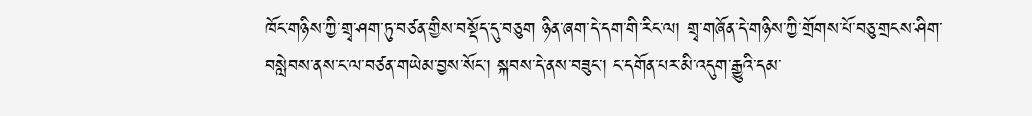ཁོང་གཉིས་ཀྱི་གྲྭ་ཤག་ཏུ་བཙན་གྱིས་བསྡོད་དུ་བཅུག ཉིན་ཞག་དེ་དག་གི་རིང་ལ། གྲྭ་གཞོན་དེ་གཉིས་ཀྱི་གྲོགས་པོ་བཅུ་གྲངས་ཤིག་བསླེབས་ནས་ང་ལ་བཙན་གཡེམ་བྱས་སོང་། སྐབས་དེ་ནས་བཟུང་། ང་དགོན་པར་མི་འདུག་རྒྱུའི་དམ་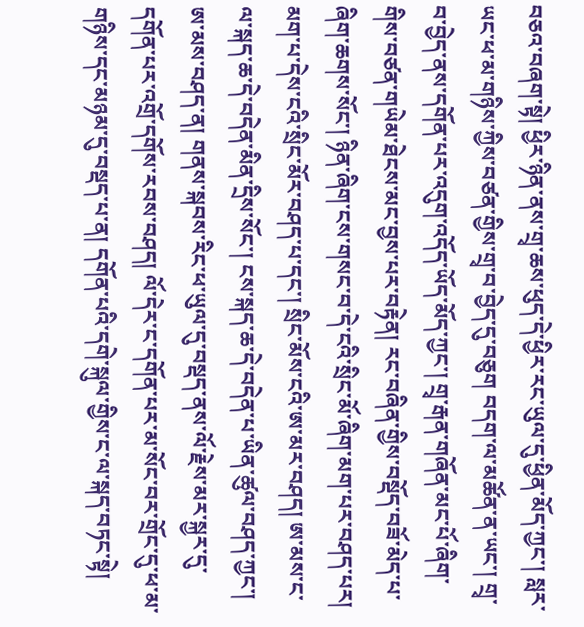བཅའ་བཞག་སྟེ། ཕྱིར་ཉིན་ནས་གྲྭ་ཆས་ཕུད་དེ་ཕྱིར་རང་ཡུལ་དུ་ཕྱིན་མོད་ཀྱང་། སླར་ཡང་ཕ་མ་གཉིས་ཀྱིས་བཙན་གྱིས་གྲྭ་བ་བྱེད་དུ་བཅུག བདག་ལ་མཚོན་ན་ཡང་། གྲྭ་བ་བྱེད་ནས་དགོན་པར་འདུག་འདོད་ཡོད་མོད་ཀྱང་། གྲྭ་རྒན་གཞོན་མང་པོ་ཞིག་གིས་བཙན་གཡེམ་ཐེངས་མང་བྱས་པར་བརྟེན། རང་བཞིན་གྱིས་བསྡོད་བཟོ་མེད་པ་ཞིག་ཆགས་སོང་། ཉིན་ཞིག་ངས་གསང་བ་དེ་ངའི་སྲིང་མོ་ཞིག་མག་པར་བཤད་པར། མག་པ་དེས་ངའི་སྲིང་མོར་བཤད་པ་དང་། སྲིང་མོས་ངའི་ཨ་མར་བཤད། ཨ་མས་ང་ལ་སྐད་ཆ་དེ་བདེན་མིན་དྲིས་སོང་། ངས་སྐད་ཆ་དེ་བདེན་པ་ཡིན་ཚུལ་བཤད་ཀྱང་། ཨ་མས་བཤད་ན། གནས་སྐབས་རིང་ཕ་ཡུལ་དུ་བསྡད་ནས་ལོ་རྗེས་མར་སྐྱར་དུ་དགོན་པར་འགྲོ་དགོས་རབས་བཤད། ལོ་དེར་ང་དགོན་པར་མ་སོང་བར་གྲོང་དུ་ཕ་མ་གཉིས་དང་མཉམ་དུ་བསྡད་པ་ན། དགོན་པའི་དགེ་སྐུལ་གྱིས་ང་ལ་སྐད་བཏང་སྟེ།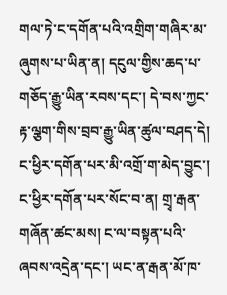གལ་ཏེ་ང་དགོན་པའི་འགྲིག་གཞིར་མ་ཞུགས་པ་ཡིན་ན། དངུལ་གྱིས་ཆད་པ་གཅོད་རྒྱུ་ཡིན་རབས་དང་། དེ་བས་ཀྱང་རྟ་ལྕག་གིས་བྲབ་རྒྱུ་ཡིན་ཚུལ་བཤད་དེ། ང་ཕྱིར་དགོན་པར་མི་འགྲོ་ག་མེད་བྱུང་། ང་ཕྱིར་དགོན་པར་སོང་བ་ན། གྲྭ་རྒན་གཞོན་ཚང་མས། ང་ལ་བསྟན་པའི་ཞབས་འདྲེན་དང་། ཡང་ན་རྒན་མོ་ཁ་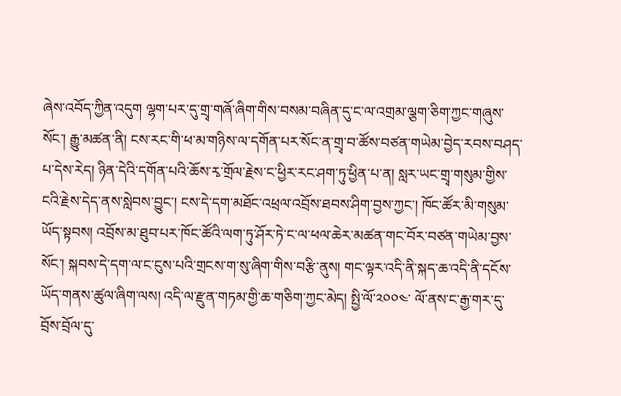ཞེས་འབོད་ཀྱིན་འདུག ལྷག་པར་དུ་གྲྭ་གཞོ་ཞིག་གིས་བསམ་བཞིན་དུ་ང་ལ་འགྲམ་ལྕག་ཅིག་ཀྱང་གཞུས་སོང་། རྒྱུ་མཚན་ནི། ངས་རང་གི་ཕ་མ་གཉིས་ལ་དགོན་པར་སོང་ན་གྲྭ་བ་ཚོས་བཙན་གཡེམ་བྱེད་རབས་བཤད་པ་དེས་རེད། ཉིན་དེའི་དགོན་པའི་ཆོས་རྭ་གྲོལ་རྗེས་ང་ཕྱིར་རང་ཤག་ཏུ་ཕྱིན་པ་ན། སླར་ཡང་གྲྭ་གསུམ་གྱིས་ངའི་རྗེས་དེད་ནས་སླེབས་བྱུང་། ངས་དེ་དག་མཐོང་འཕྲལ་འབྲོས་ཐབས་ཤིག་བྱས་ཀྱང་། ཁོང་ཚོར་མི་གསུམ་ཡོད་སྟབས། འབྲོས་མ་ཐུབ་པར་ཁོང་ཚོའི་ལག་ཏུ་ཤོར་ཏེ་ང་ལ་ཕལ་ཆེར་མཚན་གང་བོར་བཙན་གཡེམ་བྱས་སོང་། སྐབས་དེ་དག་ལ་ང་ངུས་པའི་གྲངས་ག་སུ་ཞིག་གིས་བརྩི་ནུས། གང་ལྟར་འདི་ནི་སྐད་ཆ་འདི་ནི་དངོས་ཡོད་གནས་ཚུལ་ཞིག་ལས། འདི་ལ་རྫུན་གཏམ་གྱི་ཆ་གཅིག་ཀྱང་མེད། སྤྱི་ལོ་༢༠༠༤་ ལོ་ནས་ང་རྒྱ་གར་དུ་བྲོས་བྲོལ་དུ་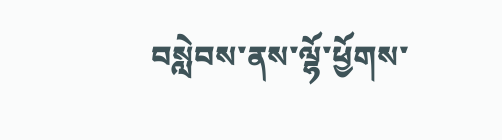བསླེབས་ནས་ལྷོ་ཕྱོགས་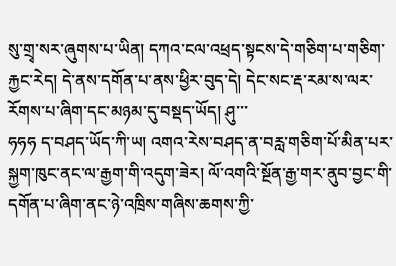སུ་གྲྭ་སར་ཞུགས་པ་ཡིན། དཀའ་ངལ་འཕྲད་སྟངས་དེ་གཅིག་པ་གཅིག་རྐྱང་རེད། དེ་ནས་དགོན་པ་ནས་ཕྱིར་བུད་དེ། དེང་སང་རྡ་རམ་ས་ལར་རོགས་པ་ཞིག་དང་མཉམ་དུ་བསྡད་ཡོད། ཤུ་་་
ཧཧཧ ད་བཤད་ཡོད་ཀི་ཡ། འགའ་རེས་བཤད་ན་བརླ་གཅིག་པོ་མིན་པར་སྐྱག་ཁུང་ནང་ལ་རྒྱག་གི་འདུག་ཟེར། ལོ་འགའི་སྔོན་རྒྱ་གར་ནུབ་བྱང་གི་དགོན་པ་ཞིག་ནང་ཉེ་འཁྲིས་གཞིས་ཆགས་ཀྱི་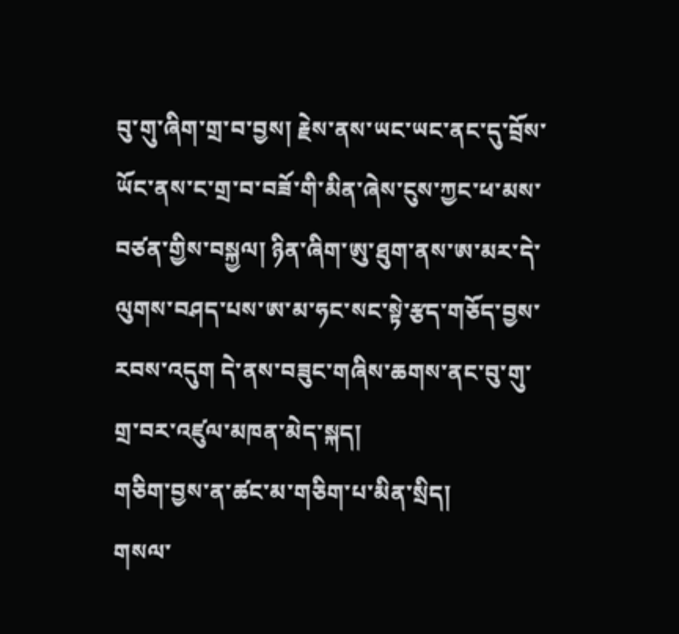བུ་གུ་ཞིག་གྲ་བ་བྱས། རྗེས་ནས་ཡང་ཡང་ནང་དུ་བྲོས་ཡོང་ནས་ང་གྲ་བ་བཟོ་གི་མིན་ཞེས་ངུས་ཀྱང་ཕ་མས་བཙན་གྱིས་བསྐྱལ། ཉིན་ཞིག་ཨུ་ཐུག་ནས་ཨ་མར་དེ་ལུགས་བཤད་པས་ཨ་མ་ཧང་སང་སྟེ་རྩད་གཅོད་བྱས་རབས་འདུག དེ་ནས་བཟུང་གཞིས་ཆགས་ནང་བུ་གུ་གྲ་བར་འཛུལ་མཁན་མེད་སྐད།
གཅིག་བྱས་ན་ཚང་མ་གཅིག་པ་མིན་སྲིད།
གསལ་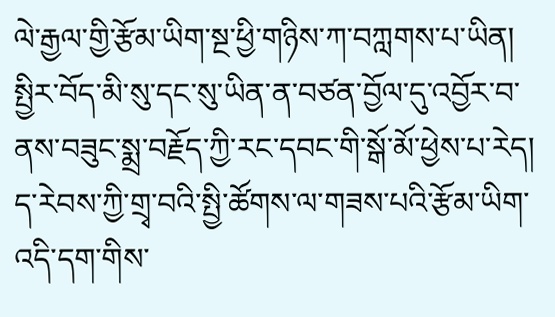ལེ་རྒྱལ་གྱི་རྩོམ་ཡིག་སྔ་ཕྱི་གཉིས་ཀ་བཀླགས་པ་ཡིན། སྤྱིར་བོད་མི་སུ་དང་སུ་ཡིན་ན་བཙན་བྱོལ་དུ་འབྱོར་བ་ནས་བཟུང་སྨྲ་བརྗོད་ཀྱི་རང་དབང་གི་སྒོ་མོ་ཕྱེས་པ་རེད། ད་རེབས་ཀྱི་གྲྭ་བའི་སྤྱི་ཚོགས་ལ་གཟས་པའི་རྩོམ་ཡིག་འདི་དག་གིས་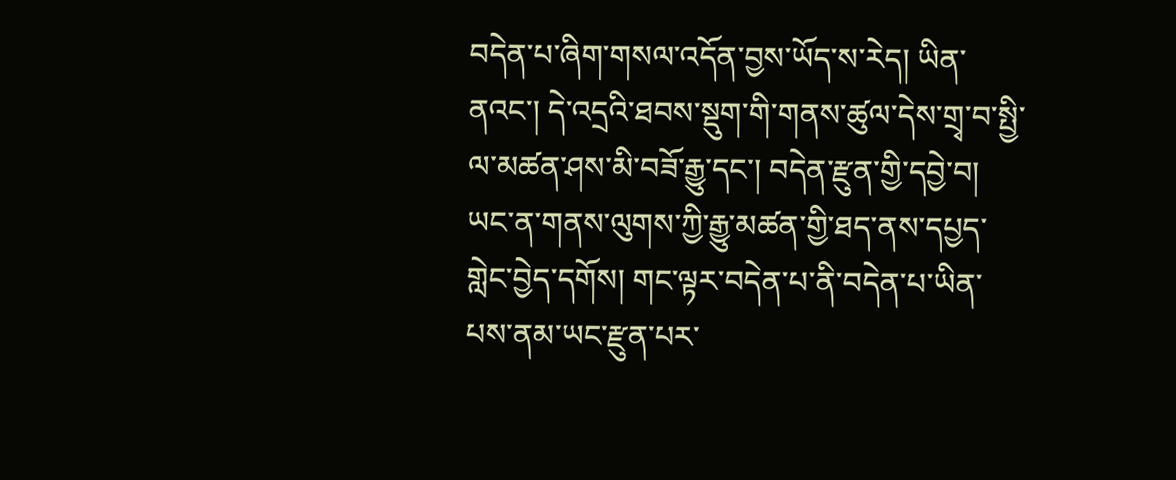བདེན་པ་ཞིག་གསལ་འདོན་བྱས་ཡོད་ས་རེད། ཡིན་ནའང་། དེ་འདྲའི་ཐབས་སྡུག་གི་གནས་ཚུལ་དེས་གྲྭ་བ་སྤྱི་ལ་མཚན་ཤས་མི་བཟོ་རྒྱུ་དང་། བདེན་རྫུན་གྱི་དབྱེ་བ། ཡང་ན་གནས་ལུགས་ཀྱི་རྒྱུ་མཚན་གྱི་ཐད་ནས་དཔྱད་གླེང་བྱེད་དགོས། གང་ལྟར་བདེན་པ་ནི་བདེན་པ་ཡིན་པས་ནམ་ཡང་རྫུན་པར་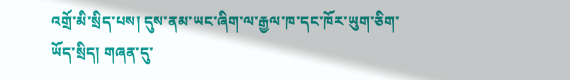འགྲོ་མི་སྲིད་པས། དུས་ནམ་ཡང་ཞིག་ལ་རྒྱལ་ཁ་དང་ཁོར་ཡུག་ཅིག་ཡོད་སྲིད། གཞན་དུ་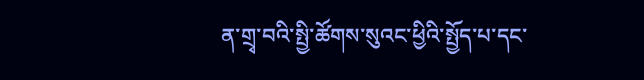ན་གྲྭ་བའི་སྤྱི་ཚོགས་སུའང་ཕྱིའི་སྤྱོད་པ་དང་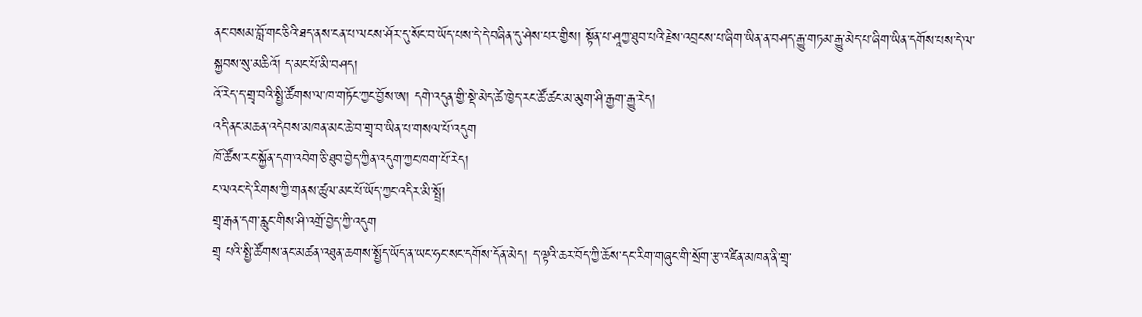ནང་བསམ་བློ་གང་ཅིའི་ཐད་ནས་ངན་པ་ལངས་ཤོར་དུ་སོང་བ་ཡོད་པས་དེ་དེ་བཞིན་དུ་ཤེས་པར་གྱིས། སྟོན་པ་ཤཱཀྱ་ཐུབ་པའི་རྗེས་འབྲངས་པ་ཞིག་ཡིན་ན་བཤད་རྒྱུ་གཏམ་རྒྱུ་མེད་པ་ཞིག་ཡིན་དགོས་པས་དེ་ལ་སྐྱབས་སུ་མཆིའོ། ད་མང་པོ་མི་བཤད།
འོ་རེད་ད་གྲྭ་བའི་སྤྱི་ཚོགས་ལ་ཁ་གཏོང་ཀྱང་བྱོས་ཨ། དགེ་འདུན་གྱི་སྡེ་མེད་ཚེ་ཁྱེད་རང་ཚོ་ཚང་མ་མུག་ཤི་རྒྱག་རྒྱུ་རེད།
འདི་ནང་མཆན་འདེབས་མཁན་མང་ཆེ་བ་གྲྭ་བ་ཡིན་པ་གསལ་པོ་འདུག
ཁོ་ཚོས་རང་སྐྱོན་དག་འབེག་ཅི་ཐུབ་བྱེད་ཀྱིན་འདུག་ཀྱང་ཁག་པོ་རེད།
ང་ལའང་དེ་རིགས་ཀྱི་གནས་ཚུལ་མང་པོ་ཡོད་ཀྱང་འདིར་མི་སྤྲོ།
གྲྭ་རྒན་དག་རླུང་གིས་ཤི་འགྲོ་བྱེད་ཀྱི་འདུག
གྲྭ པའི་སྤྱི་ཚོགས་ནང་མཚན་འཐུན་ཆགས་སྤྱོད་ཡོད་ན་ཡང་ཧང་སང་དགོས་དོན་མེད། ད་ལྟའི་ཆར་བོད་ཀྱི་ཆོས་དང་རིག་གཞུང་གི་སྲོག་རྩ་འཛིན་མཁན་ནི་གྲྭ་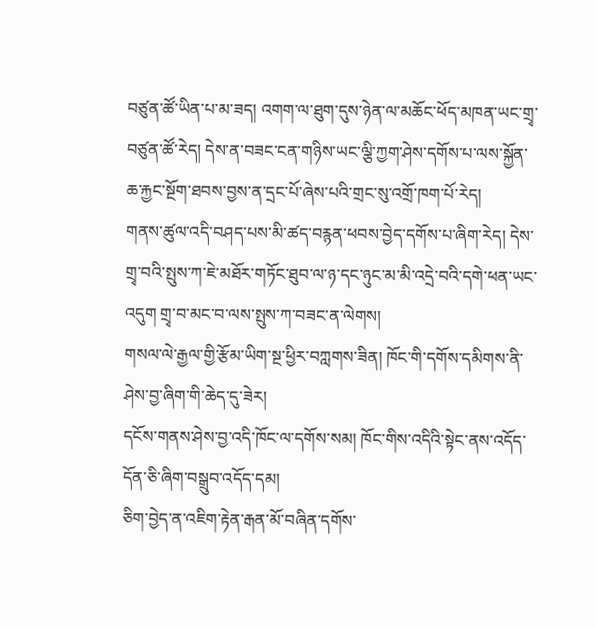བཙུན་ཚོ་ཡིན་པ་མ་ཟད། འགག་ལ་ཐུག་དུས་ཉེན་ལ་མཆོང་ཕོད་མཁན་ཡང་གྲྭ་བཙུན་ཚོ་རེད། དེས་ན་བཟང་ངན་གཉིས་ཡང་ལྕི་ཀྱག་ཤེས་དགོས་པ་ལས་སྐྱོན་ཆ་རྐྱང་སྔོག་ཐབས་བྱས་ན་དྲང་པོ་ཞེས་པའི་གྲང་སུ་འགྲོ་ཁག་པོ་རེད།
གནས་ཚུལ་འདི་བཤད་པས་མི་ཚད་བརྙན་ཕབས་བྱེད་དགོས་པ་ཞིག་རེད། དེས་གྲྭ་བའི་སྤུས་ཀ་ཇེ་མཐོར་གཏོང་ཐུབ་ལ་ཉ་དང་ཉུང་མ་མི་འདྲེ་བའི་དགེ་ཕན་ཡང་འདུག གྲྭ་བ་མང་བ་ལས་སྤུས་ཀ་བཟང་ན་ལེགས།
གསལ་ལེ་རྒྱལ་གྱི་རྩོམ་ཡིག་སྔ་ཕྱིར་བཀླགས་ཟིན། ཁོང་གི་དགོས་དམིགས་ནི་ཤེས་བྱ་ཞིག་གི་ཆེད་དུ་ཟེར།
དངོས་གནས་ཤེས་བྱ་འདི་ཁོང་ལ་དགོས་སམ། ཁོང་གིས་འདིའི་སྟེང་ནས་འདོད་དོན་ཅི་ཞིག་བསྒྲུབ་འདོད་དམ།
ཅིག་བྱེད་ན་འཇིག་རྟེན་རྒན་མོ་བཞིན་དགོས་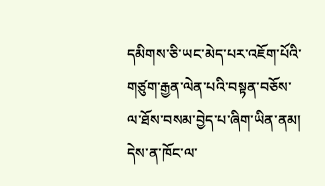དམིགས་ཅི་ཡང་མེད་པར་འཇོག་པོའི་གཙུག་རྒྱན་ལེན་པའི་བསྟན་བཅོས་ལ་ཐོས་བསམ་བྱེད་པ་ཞིག་ཡིན་ནམ། དེས་ན་ཁོང་ལ་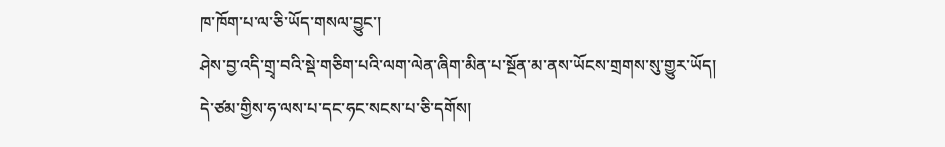ཁ་ཁོག་པ་ལ་ཅི་ཡོད་གསལ་བྱུང་།
ཤེས་བྱ་འདི་གྲྭ་བའི་སྡེ་གཅིག་པའི་ལག་ལེན་ཞིག་མིན་པ་སྔོན་མ་ནས་ཡོངས་གྲགས་སུ་གྱུར་ཡོད།
དེ་ཙམ་གྱིས་ཧ་ལས་པ་དང་ཧང་སངས་པ་ཅི་དགོས།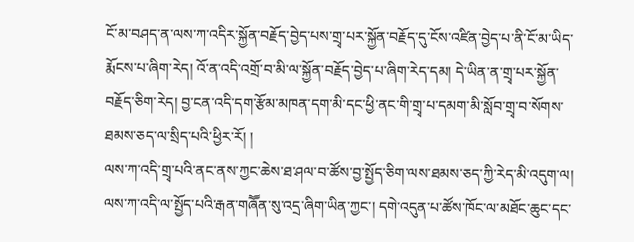ངོ་མ་བཤད་ན་ལས་ཀ་འདིར་སྐྱོན་བརྗོད་བྱེད་པས་གྲྭ་པར་སྐྱོན་བརྗོད་དུ་ངོས་འཛིན་བྱེད་པ་ནི་ངོ་མ་ཡིད་རྨོངས་པ་ཞིག་རེད། འོ་ན་འདི་འགྲོ་བ་མི་ལ་སྐྱོན་བརྗོད་བྱེད་པ་ཞིག་རེད་དམ། དེ་ཡིན་ན་གྲྭ་པར་སྐྱོན་བརྗོད་ཅིག་རེད། བྱ་ངན་འདི་དག་རྩོམ་མཁན་དག་མི་དང་ཕྱི་ནང་གི་གྲྭ་པ་དམག་མི་སློབ་གྲྭ་བ་སོགས་ཐམས་ཅད་ལ་སྲིད་པའི་ཕྱིར་རོ། །
ལས་ཀ་འདི་གྲྭ་པའི་ནང་ནས་ཀྱང་ཆེས་ཐ་ཤལ་བ་ཚོས་བྱ་སྤྱོད་ཅིག་ལས་ཐམས་ཅད་ཀྱི་རེད་མི་འདུག་ལ། ལས་ཀ་འདི་ལ་སྤྱོད་པའི་རྒན་གཞཽན་སུ་འདྲ་ཞིག་ཡིན་ཀྱང་། དགེ་འདུན་པ་ཚོས་ཁོང་ལ་མཐོང་ཆུང་དང་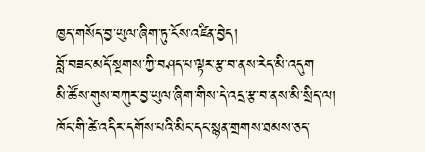ཁྱད་གསོད་བྱ་ཡུལ་ཞིག་ཏུ་ངོས་འཛིན་བྱེད།
བློ་བཟང་མདོ་སྔགས་ཀྱི་བཤད་པ་ལྟར་རྩ་བ་ནས་རེད་མི་འདུག
མི་ཚོས་གུས་བཀུར་བྱ་ཡུལ་ཞིག་གིས་དེ་འདྲ་རྩ་བ་ནས་མི་སྲིད་ལ། ཁོང་གི་ཚེ་འདིར་དགོས་པའི་མིང་དང་སྙན་གྲགས་ཐམས་ཅད་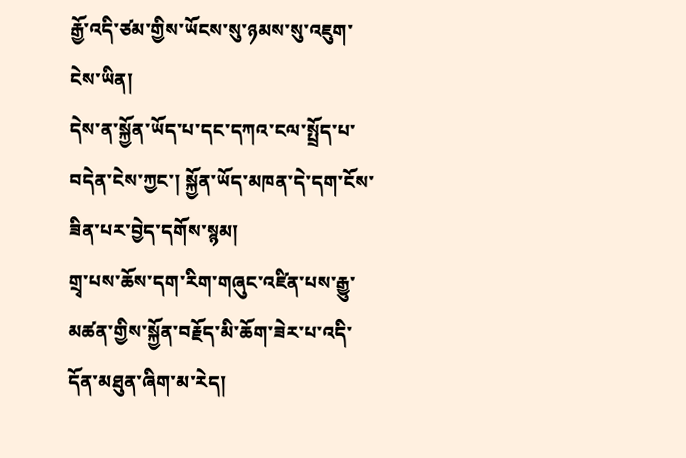རྒྱོ་འདི་ཙམ་གྱིས་ཡོངས་སུ་ཉམས་སུ་འཇུག་ངེས་ཡིན།
དེས་ན་སྐྱོན་ཡོད་པ་དང་དཀའ་ངལ་སྤྲོད་པ་བདེན་ངེས་ཀྱང་། སྐྱོན་ཡོད་མཁན་དེ་དག་ངོས་ཟིན་པར་བྱེད་དགོས་སྙམ།
གྲྭ་པས་ཆོས་དག་རིག་གཞུང་འཛིན་པས་རྒྱུ་མཚན་གྱིས་སྐྱོན་བརྗོད་མི་ཆོག་ཟེར་པ་འདི་དོན་མཐུན་ཞིག་མ་རེད།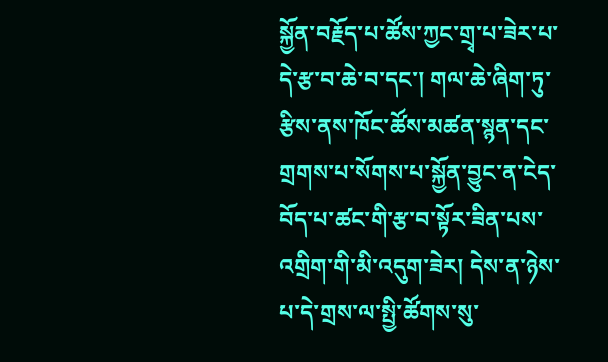སྐྱོན་བརྗོད་པ་ཚོས་ཀྱང་གྲྭ་པ་ཟེར་པ་དེ་རྩ་བ་ཆེ་བ་དང་། གལ་ཆེ་ཞིག་ཏུ་རྩིས་ནས་ཁོང་ཚོས་མཚན་སྙན་དང་གྲགས་པ་སོགས་པ་སྐྱོན་བྱུང་ན་ངེད་བོད་པ་ཚང་གི་རྩ་བ་སྟོར་ཟིན་པས་འགྲིག་གི་མི་འདུག་ཟེར། དེས་ན་ཉེས་པ་དེ་གྲས་ལ་སྤྱི་ཚོགས་སུ་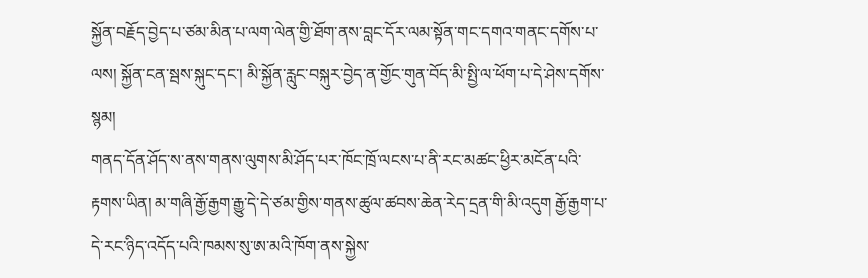སྐྱོན་བརྗོད་བྱེད་པ་ཙམ་མིན་པ་ལག་ལེན་གྱི་ཐོག་ནས་བླང་དོར་ལམ་སྟོན་གང་དགའ་གནང་དགོས་པ་ལས། སྐྱོན་ངན་སྦས་སྐུང་དང་། མི་སྐྱོན་རླུང་བསྐུར་བྱེད་ན་གྱོང་གུན་བོད་མི་སྤྱི་ལ་ཕོག་པ་དེ་ཤེས་དགོས་སྙམ།
གནད་དོན་ཤོད་ས་ནས་གནས་ལུགས་མི་ཤོད་པར་ཁོང་ཁྲོ་ལངས་པ་ནི་རང་མཚང་ཕྱིར་མངོན་པའི་རྟགས་ཡིན། མ་གཞི་རྒྱོ་རྒྱག་རྒྱུ་དེ་དེ་ཙམ་གྱིས་གནས་ཚུལ་ཚབས་ཆེན་རེད་དྲན་གི་མི་འདུག རྒྱོ་རྒྱག་པ་དེ་རང་ཉིད་འདོད་པའི་ཁམས་སུ་ཨ་མའི་ཁོག་ནས་སྐྱེས་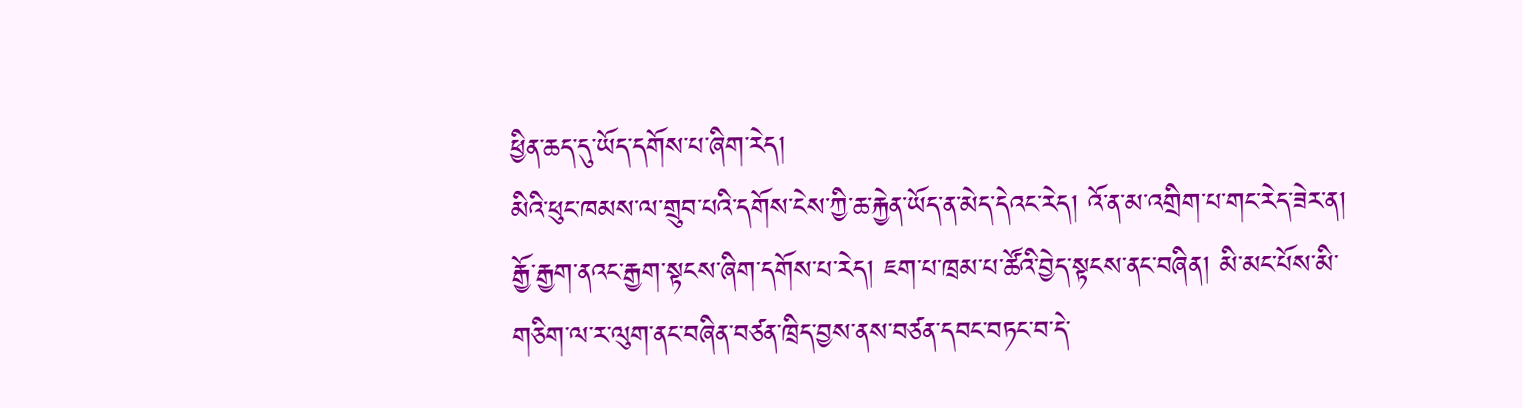ཕྱིན་ཆད་དུ་ཡོད་དགོས་པ་ཞིག་རེད།
མིའི་ཕུང་ཁམས་ལ་གྲུབ་པའི་དགོས་ངེས་ཀྱི་ཆ་རྐྱེན་ཡོད་ན་མེད་དེའང་རེད། འོ་ན་མ་འགྲིག་པ་གང་རེད་ཟེར་ན། རྒྱོ་རྒྱག་ནའང་རྒྱག་སྟངས་ཞིག་དགོས་པ་རེད། ཇག་པ་ཁྲམ་པ་ཚོའི་བྱེད་སྟངས་ནང་བཞིན། མི་མང་པོས་མི་གཅིག་ལ་ར་ལུག་ནང་བཞིན་བཙན་ཁྲིད་བྱས་ནས་བཙན་དབང་བཏང་བ་དེ་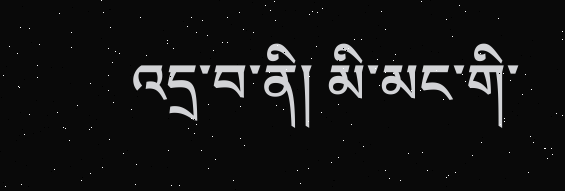འདྲ་བ་ནི། མི་མང་གི་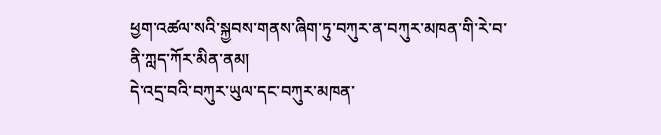ཕྱག་འཚལ་སའི་སྐྱབས་གནས་ཞིག་ཏུ་བཀུར་ན་བཀུར་མཁན་གི་རེ་བ་ནི་ཀླད་ཀོར་མིན་ནམ།
དེ་འདྲ་བའི་བཀུར་ཡུལ་དང་བཀུར་མཁན་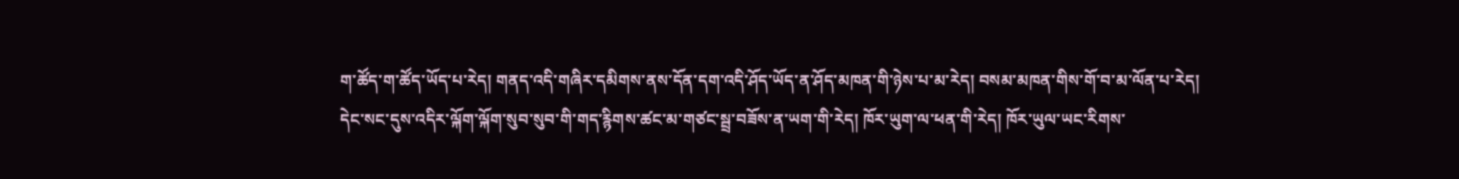ག་ཚོད་ག་ཚོད་ཡོད་པ་རེད། གནད་འདི་གཞིར་དམིགས་ནས་དོན་དག་འདི་ཤོད་ཡོད་ན་ཤོད་མཁན་གི་ཉེས་པ་མ་རེད། བསམ་མཁན་གིས་གོ་བ་མ་ལོན་པ་རེད།
དེང་སང་དུས་འདིར་ལྐོག་ལྐོག་སུབ་སུབ་གི་གད་རྙིགས་ཚང་མ་གཙང་སྦྲ་བཟོས་ན་ཡག་གི་རེད། ཁོར་ཡུག་ལ་ཕན་གི་རེད། ཁོར་ཡུལ་ཡང་རིགས་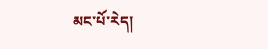མང་པོ་རེད།